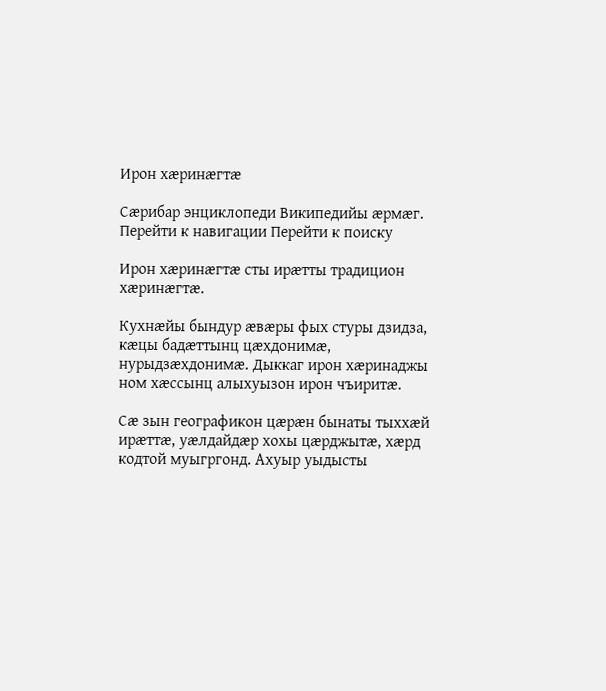Ирон хæринæгтæ

Сæрибар энциклопеди Википедийы æрмæг.
Перейти к навигации Перейти к поиску

Ирон хæринæгтæ сты ирæтты традицион хæринæгтæ.

Кухнæйы бындур æвæры фых стуры дзидза, кæцы бадæттынц цæхдонимæ, нурыдзæхдонимæ. Дыккаг ирон хæринаджы ном хæссынц алыхуызон ирон чъиритæ.

Сæ зын географикон цæрæн бынаты тыххæй ирæттæ, уæлдайдæр хохы цæрджытæ, хæрд кодтой муыгргонд. Ахуыр уыдысты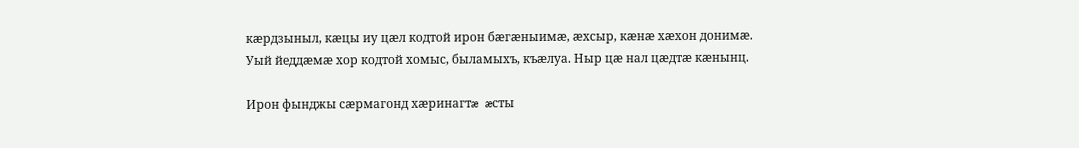кæрдзыныл, кæцы иу цæл кодтой ирон бæгæныимæ, æхсыр, кæнæ хæхон донимæ. Уый йеддæмæ хор кодтой хомыс, быламыхъ, къæлуа. Ныр цæ нал цæдтæ кæнынц.

Ирон фынджы сæрмагонд хæринагтæ æсты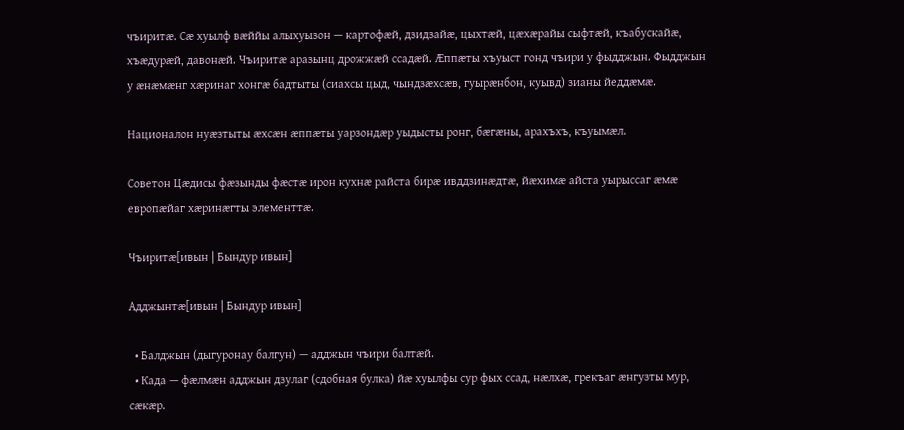чъиритæ. Сæ хуылф вæййы алыхуызон — картофæй, дзидзайæ, цыхтæй, цæхæрайы сыфтæй, къабускайæ, хъæдурæй, давонæй. Чъиритæ аразынц дрожжæй ссадæй. Æппæты хъуыст гонд чъири у фыдджын. Фыдджын у æнæмæнг хæринаг хонгæ бадтыты (сиахсы цыд, чындзæхсæв, гуырæнбон, куывд) зианы йеддæмæ.

Националон нуæзтыты æхсæн æппæты уарзондæр уыдысты ронг, бæгæны, арахъхъ, къуымæл.

Советон Цæдисы фæзынды фæстæ ирон кухнæ райста бирæ ивддзинæдтæ, йæхимæ айста уырыссаг æмæ европæйаг хæринæгты элементтæ.

Чъиритæ[ивын | Бындур ивын]

Адджынтæ[ивын | Бындур ивын]

  • Балджын (дыгуронау балгун) — адджын чъири балтæй.
  • Када — фæлмæн адджын дзулаг (сдобная булка) йæ хуылфы сур фых ссад, нæлхæ, грекъаг æнгузты мур, сæкæр.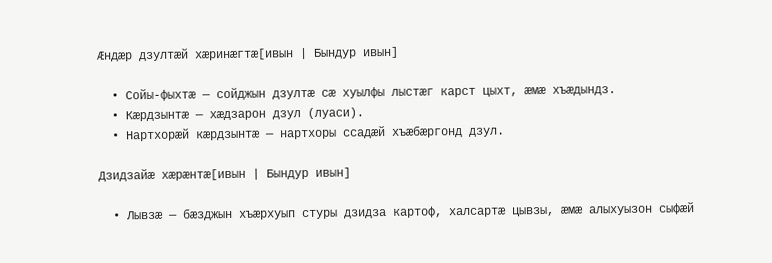Æндæр дзултæй хæринæгтæ[ивын | Бындур ивын]

  • Сойы-фыхтæ — сойджын дзултæ сæ хуылфы лыстæг карст цыхт, æмæ хъæдындз.
  • Кæрдзынтæ — хæдзарон дзул (луаси).
  • Нартхорæй кæрдзынтæ — нартхоры ссадæй хъæбæргонд дзул.

Дзидзайæ хæрæнтæ[ивын | Бындур ивын]

  • Лывзæ — бæзджын хъæрхуып стуры дзидза картоф, халсартæ цывзы, æмæ алыхуызон сыфæй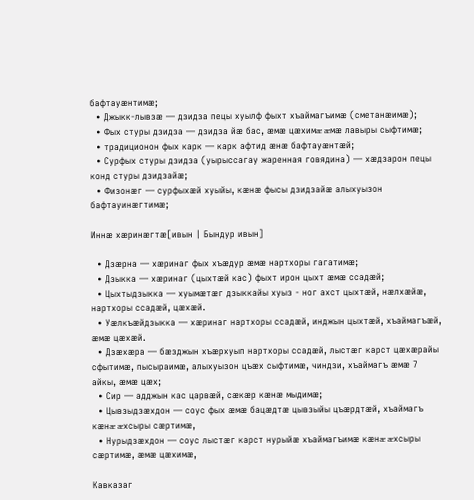бафтауæнтимæ;
  • Джыкк-лывзæ — дзидза пецы хуылф фыхт хъаймагъимæ (сметанæимæ);
  • Фых стуры дзидза — дзидза йæ бас, æмæ цæхимæ æмæ лавыры сыфтимæ;
  • традиционон фых карк — карк афтид æнæ бафтауæнтæй;
  • Сурфых стуры дзидза (уырыссагау жаренная говядина) — хæдзарон пецы конд стуры дзидзайæ;
  • Физонæг — сурфыхæй хуыйы, кæнæ фысы дзидзайæ алыхуызон бафтауинæгтимæ;

Иннæ хæринæгтæ[ивын | Бындур ивын]

  • Дзæрна — хæринаг фых хъæдур æмæ нартхоры гагатимæ;
  • Дзыкка — хæринаг (цыхтæй кас) фыхт ирон цыхт æмæ ссадæй;
  • Цыхтыдзыкка — хуымæтæг дзыккайы хуыз - ног ахст цыхтæй, нæлхæйæ, нартхоры ссадæй, цæхæй.
  • Уæлкъæйдзыкка — хæринаг нартхоры ссадæй, инджын цыхтæй, хъаймагъæй, æмæ цæхæй.
  • Дзæхæра — бæзджын хъæрхуып нартхоры ссадæй, лыстæг карст цæхæрайы сфытимæ, пысыраимæ, алыхуызон цъæх сыфтимæ, чиндзи, хъаймагъ æмæ 7 айкы, æмæ цæх;
  • Сир — адджын кас царвæй, сæкæр кæнæ мыдимæ;
  • Цывзыдзæхдон — соус фых æмæ бацæдтæ цывзыйы цъæрдтæй, хъаймагъ кæнæ æхсыры сæртимæ,
  • Нурыдзæхдон — соус лыстæг карст нурыйæ хъаймагъимæ кæнæ æхсыры сæртимæ, æмæ цæхимæ,

Кавказаг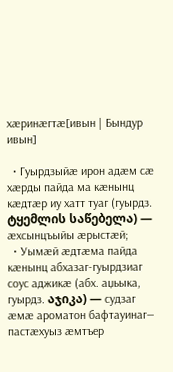хæринæгтæ[ивын | Бындур ивын]

  • Гуырдзыйæ ирон адæм сæ хæрды пайда ма кæнынц кæдтæр иу хатт туаг (гуырдз. ტყემლის საწებელა) — æхсынцъыйы æрыстæй;
  • Уымæй æдтæма пайда кæнынц абхазаг-гуырдзиаг соус аджикæ (абх. аџьыка, гуырдз. აჯიკა) — судзаг æмæ ароматон бафтауинаг— пастæхуыз æмтъер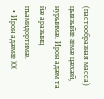(пастообразная масса) цывзыйæ æмæ цæхæй, нурыимæ. Ирон адæм та йæ аразынц пъамидортимæ.
  • Ирон адæмæ XX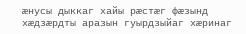æнусы дыккаг хайы рæстæг фæзынд хæдзæрдты аразын гуырдзыйаг хæринаг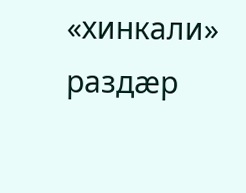«хинкали» раздæр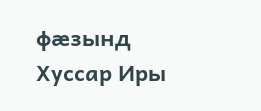фæзынд Хуссар Иры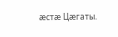æстæ Цæгаты.